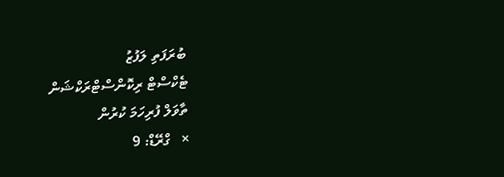ބުރަފަތި ލަފުޒު
ޓެކްސްޓް ރިކޮންސްޓްރަކްޝަން
ތާވަލް ފުރިހަމަ ކުރުން
×   ގްރޭޑް: 9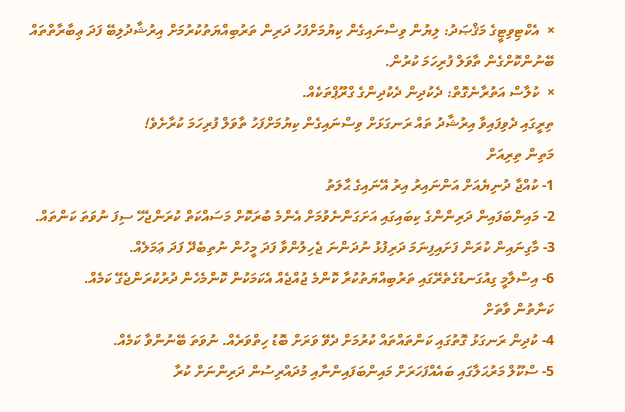×  އެކްޓިވިޓީގެ މަޤްޞަދު: ލިޔުން ވިސްނައިގެން ކިޔުމަށްފަހު ދަރިން ތަރުބިއްޔަތުކުރުމަށް އިރުޝާދުލިބޭ ފަދަ ޢިބާރާތްތައް ބޭނުންކޮށްގެން ތާވަލް ފުރިހަމަ ކުރުން.
×  ކުލާސް އަތުރާނެގޮތް: ދެކުދިން ދެކުދިންގެ ގްރޫޕްތަކެއް.
ތިރީގައި ދެވިފައިވާ އިރުޝާދު ތައް ރަނގަޅަށް ވިސްނައިގެން ކިޔުމަށްފަހު ތާވަލް ފުރިހަމަ ކުރާށެވެ!
މަތިން ތިރިއަށް
1- ކުއްޖާ ދުނިޔެއަށް އަންނައިރު އިރު އޭނައިގެ ޙާލަތު
2- މައިންބަފައިން ދަރިންންގެ ކިބައިގައި އަށަގަންނެވުމަށް އެންމެ ބުރަކޮށް މަސައްކަތް ކުރަންޖެހޭ ސިފަ ނުވަތަ ކަންތައް.
3- މާގިނައިން ކުރަން ފަށައިފިނަމަ ދަރިފުޅު ނުދަންނަ ޖެހިލުންވާ ފަދަ މީހުން ނުތިބެދޭ ފަދަ ޢަމަލެއް.
6- އިސްލާމީ ގިއުގަނޑުގެތެރޭގައި ތަރުބިއްޔަތުކުރާ ކޮންމެ ޖުއްޖެއް އެކަމަކުން ކޮންމެހެން ދުރުކުރަންޖެގޭ ކަމެއް.
ކަނާތުން ވާތަށް
4- ކުދިން ރަނގަޅު ގޮތުގައި ކަންތައްތައް ކުރުމަށް ދެވޭ ވަރަށް ބޮޑު ހިތްވަރެއް. ނުވަތަ ބޭނުންވާ ކަމެއް.
5- ސްކޫލް މަރުޙަލާގައި ބައެއްފަހަރަށް މައިންބަފައިންނާއި މުދައްރިސުން ދަރިންނަށް ކުރާ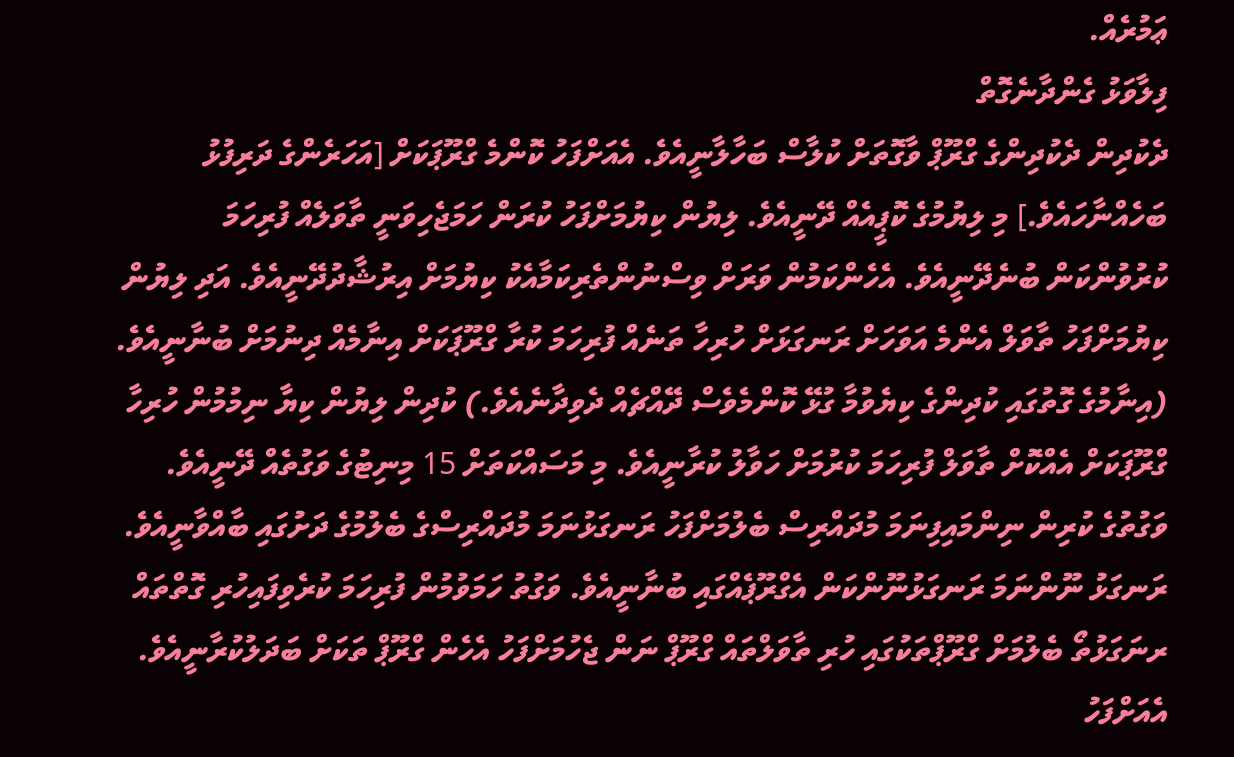ޢަމުރެއް.
ފިލާވަޅު ގެންދާނެގޮތް
ދެކުދިން ދެކުދިންގެ ގްރޫޕް ވާގޮތަށް ކުލާސް ބަހާލާނީއެވެ. އެއަށްފަހު ކޮންމެ ގްރޫޕަކަށް [އަހަރެންގެ ދަރިފުޅު ބަހެއްނާހައެވެ.] މި ލިޔުމުގެ ކޮޕީއެއް ދޭނީއެވެ. ލިޔުން ކިޔުމަށްފަހު ކުރަން ހަމަޖެހިވަނީ ތާވަލެއް ފުރިހަމަ ކުރުވުންކަން ބުނެދޭނީއެވެ. އެހެންކަމުން ވަރަށް ވިސްނުންތެރިކަމާއެކު ކިޔުމަށް އިރުޝާދުދޭނީއެވެ. އަދި ލިޔުން ކިޔުމަށްފަހު ތާވަލް އެންމެ އަވަހަށް ރަނގަޅަށް ހުރިހާ ތަނެއް ފުރިހަމަ ކުރާ ގްރޫޕަކަށް އިނާމެއް ދިނުމަށް ބުނާނީއެވެ. (އިނާމުގެ ގޮތުގައި ކުދިންގެ ކިޔެވުމާ ގުޅޭ ކޮންމެވެސް ދޭއްޗެއް ދެވިދާނެއެވެ.) ކުދިން ލިޔުން ކިޔާ ނިމުމުން ހުރިހާ ގްރޫޕަކަށް އެއްކޮށް ތާވަލް ފުރިހަމަ ކުރުމަށް ހަވާލު ކުރާނީއެވެ. މި މަސައްކަތަށް 15 މިނިޓުގެ ވަގުތެއް ދޭނީއެވެ. ވަގުތުގެ ކުރިން ނިންމައިފިނަމަ މުދައްރިސް ބެލުމަށްފަހު ރަނގަޅުނަމަ މުދައްރިސްގެ ބެލުމުގެ ދަށުގައި ބާއްވާނީއެވެ. ރަނގަޅު ނޫންނަމަ ރަނގަޅުނޫންކަން އެގްރޫޕެއްގައި ބުނާނީއެވެ. ވަގުތު ހަމަވުމުން ފުރިހަމަ ކުރެވިފައިހުރި ގޮތްތައް ރނަގަޅުތޯ ބެލުމަށް ގްރޫޕްތަކުގައި ހުރި ތާވަލްތައް ގްރޫޕް ނަން ޖެހުމަށްފަހު އެހެން ގްރޫޕް ތަކަށް ބަދަލުކުރާނީއެވެ. އެއަށްފަހު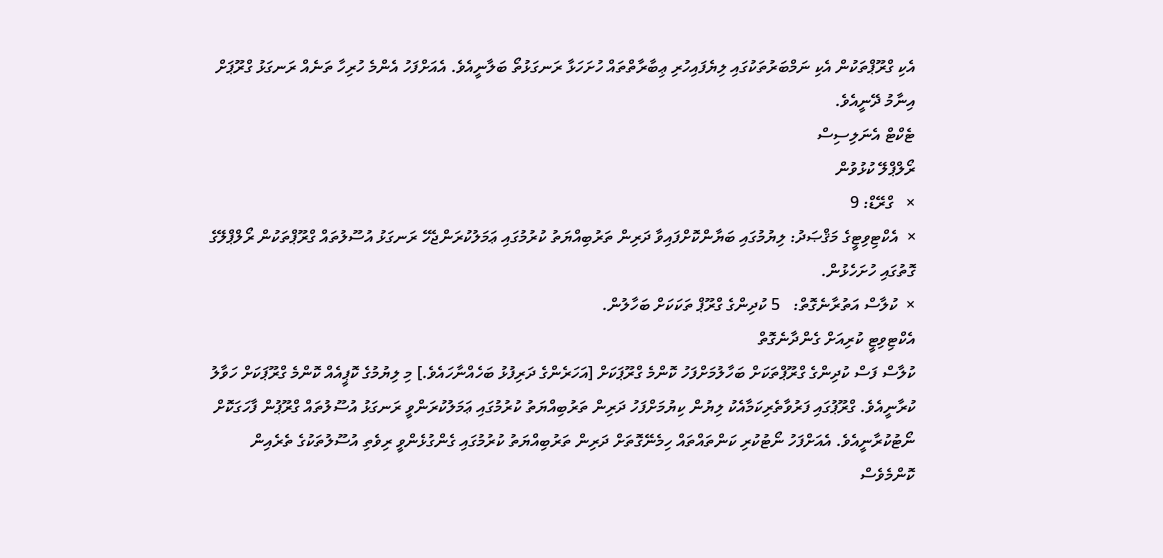އެކި ގްރޫޕްތަކުން އެކި ނަމްބަރުތަކުގައި ލިޔެފައިހުރި ޢިބާރާތްތައް ހުށަހަޅާ ރަނގަޅުތޯ ބަލާނީއެވެ. އެއަށްފަހު އެންމެ ހުރިހާ ތަނެއް ރަނގަޅު ގްރޫޕަށް އިނާމު ދޭނީއެވެ.
ޓެކްޓް އެނަލިސިސް
ރޯލްޕްލޭ ކުޅުވުން
×   ގްރޭޑް: 9
×  އެކްޓިވިޓީގެ މަޤްޞަދު: ލިޔުމުގައި ބަޔާންކޮށްފައިވާ ދަރިން ތަރުބިއްޔަތު ކުރުމުގައި ޢަމަލުކުރަންޖެހޭ ރަނގަޅު އުސޫލުތައް ގްރޫޕްތަކުން ރޯލްޕްލޭގެ ގޮތުގައި ހުށަހެޅުން.
×  ކުލާސް އަތުރާނެގޮތް:   5 ކުދިންގެ ގްރޫޕް ތަކަކަށް ބަހާލުން.
އެކްޓިވިޓީ ކުރިއަށް ގެންދާނެގޮތް
ކުލާސް ފަސް ކުދިންގެ ގްރޫޕްތަކަށް ބަހާލުމަށްފަހު ކޮންމެ ގްރޫޕަކަށް [އަހަރެންގެ ދަރިފުޅު ބަހެއްނާހައެވެ.] މި ލިޔުމުގެ ކޮޕީއެއް ކޮންމެ ގްރޫޕަކަށް ހަވާލު ކުރާނީއެވެ. ގްރޫޕުގައި ފަރުވާތެރިކަމާއެކު ލިޔުން ކިޔުމަށްފަހު ދަރިން ތަރުބިއްޔަތު ކުރުމުގައި ޢަމަލުކުރަންވީ ރަނގަޅު އުސޫލުތައް ގްރޫޕުން ފާހަގަކޮށް ނޯޓުކުރާނީއެވެ. އެއަށްފަހު ނޯޓުކުރި ކަންތައްތައް ހިމެނޭގޮތަށް ދަރިން ތަރުބިއްޔަތު ކުރުމުގައި ގެންގުޅެންވީ ރިވެތި އުސޫލުތަކުގެ ތެރެއިން ކޮންމެވެސް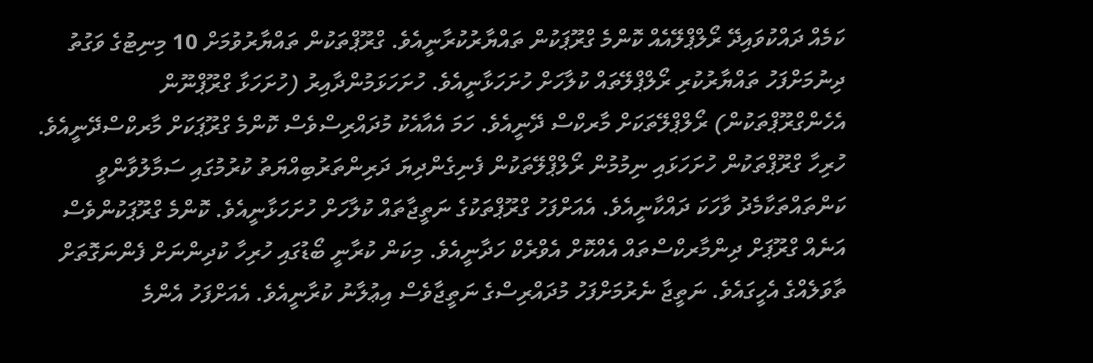ކަމެއް ދައްކުވައިދޭ ރޯލްޕްލޭއެއް ކޮންމެ ގްރޫޕަކުން ތައްޔާރުކުރާނީއެވެ. ގްރޫޕްތަކުން ތައްޔާރުވުމަށް 10 މިނިޓުގެ ވަގުތު ދިނުމަށްފަހު ތައްޔާރުކުރި ރޯލްޕްލޭތައް ކުލާހަށް ހުށަހަޅާނީއެވެ. ހުށަހަޅަމުންދާއިރު (ހުށަހަޅާ ގްރޫޕްނޫން އެހެންގްރޫޕްތަކުން) ރޯލްޕްލޭތަކަށް މާރކްސް ދޭނީއެވެ. ހަމަ އެއާއެކު މުދައްރިސްވެސް ކޮންމެ ގްރޫޕަކަށް މާރކްސްދޭނީއެވެ. ހުރިހާ ގްރޫޕްތަކުން ހުށަހަޅައި ނިމުމުން ރޯލްޕްލޭތަކުން ފެނިގެންދިޔަ ދަރިންތަރުބިއްޔަތު ކުރުމުގައި ސަމާލުވާންވީ ކަންތައްތަކާމެދު ވާހަކަ ދައްކާނީއެވެ. އެއަށްފަހު ގްރޫޕްތަކުގެ ނަތީޖާތައް ކުލާހަށް ހުށަހަޅާނީއެވެ. ކޮންމެ ގްރޫޕަކުންވެސް އަނެއް ގްރޫޕަށް ދިންމާރކްސްތައް އެއްކޮށް އެވްރެކް ހަދާނީއެވެ. މިކަން ކުރާނީ ބޯޑުގައި ހުރިހާ ކުދިންނަށް ފެންނަގޮތަށް ތާވަލެއްގެ އެހީގައެވެ. ނަތީޖާ ނެރުމަށްފަހު މުދައްރިސްގެ ނަތީޖާވެސް އިޢުލާނު ކުރާނީއެވެ. އެއަށްފަހު އެންމެ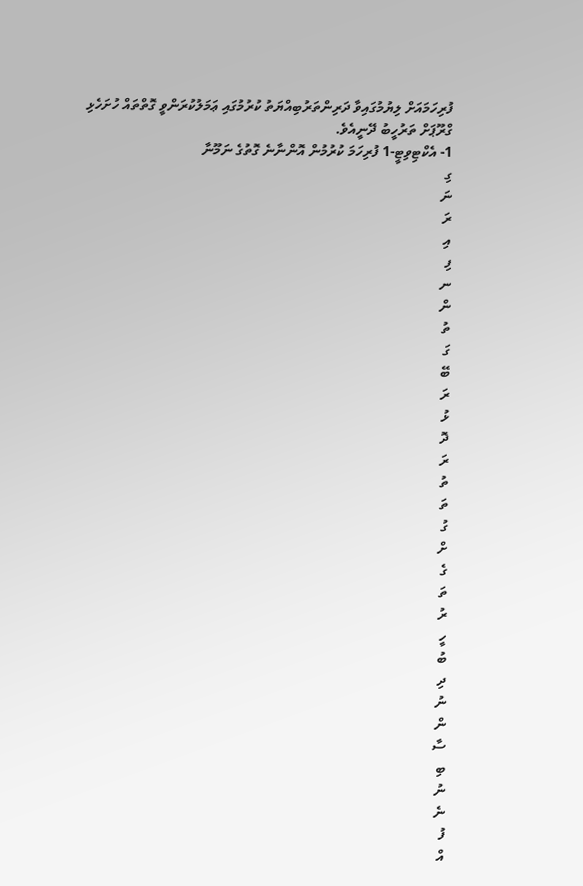ފުރިހަމައަށް ލިޔުމުގައިވާ ދަރިންތަރުބިއްޔަތު ކުރުމުގައި ޢަމަލުކުރަންވީ ގޮތްތައް ހުށަހެޅި ގްރޫޕަށް ތަރުހީބު ދޭނީއެވެ.
1- އެކްޓިވިޓީ-1 ފުރިހަމަ ކުރުމުން އޮންނާނެ ގޮތުގެ ނަމޫނާ
ގި
ނަ
ރަ
އި
ފި
ނ
ން
ތު
ގަ
ބޭ
ރަ
ޅު
ދޮ
ރަ
ތު
ތަ
ގު
ށް
ގެ
ތަ
ރު
ހީ
ބު
ދި
ނު
ން
ސާ
ބި
ނު
ނެ
ފު
އް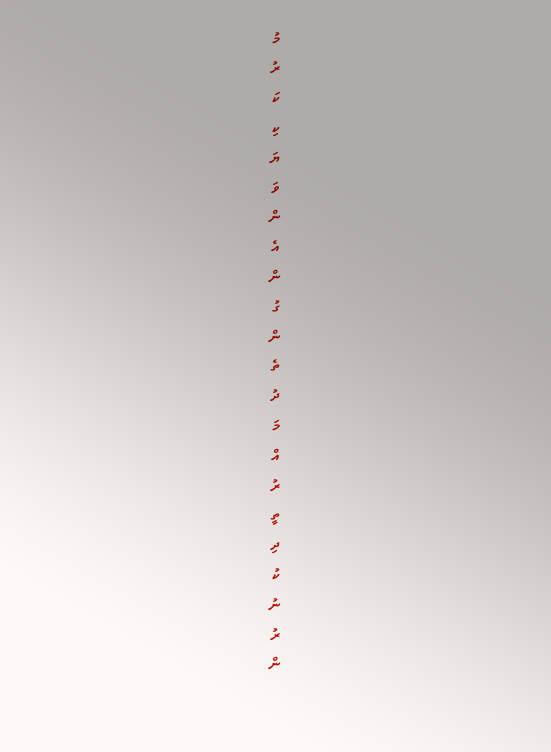މު
ރު
ކަ
ކި
ޔަ
ވަ
ން
އެ
ން
ގު
ން
ތެ
ދު
މަ
އް
ރު
ތީ
ދި
ކު
ނު
ރު
ން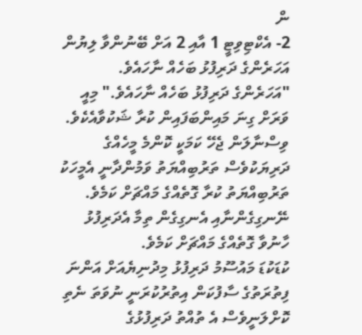ން
2- އެކްޓިވިޓީ 1 އާއި 2 އަށް ބޭނުންވާ ލިޔުން
އަހަރެންގެ ދަރިފުޅު ބަހެއް ނާހައެވެ.
"އަހަރެންގެ ދަރިފުޅު ބަހެއް ނާހައެވެ." މިއީ ވަރަށް ގިނަ މައިންބަފައިން ކުރާ ޝަކުވާއެކެވެ. ވިސްނާލަން ޖެހޭ ކަމަކީ ކޮންމެ މީހެއްގެ ދަރިޔަކުވެސް ތަރުބިއްޔަތު ވަމުންދާނީ އެމީހަކު ތަރުބިއްޔަތު ކުރާ ގޮތެއްގެ މައްޗަށް ކަމެވެ. ނޭނގިގެންނާއި އެނގިގެން ތިމާ އެދަރިފުޅު ހާނުވާ ގޮތެއްގެ މައްޗަށް ކަމެވެ.
ކުޑަކުޑަ މައުސޫމު ދަރިފުޅު މިދުނިޔެއަށް އަންނަ ފިތުރަތުގެ ސާފުކަން އިތުރުކުރަނީ ނުވަތަ ނެތި ކޮށްލަނީވެސް އެ ތުއްތު ދަރިފުޅުގެ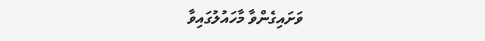ވަށައިގެންވާ މާހައުލުގައިވާ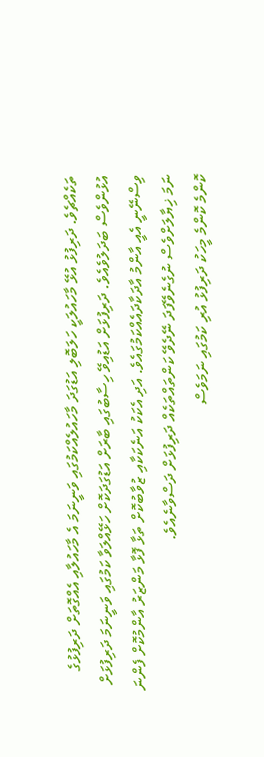ތަކެއްޗެވެ. ދަރިފުޅު އުޅޭ މާހައުލަކީ ހަލަބޮލި އަޑުގަދަ މާހައުލެއްކަމުގައި ވަނީނަމަ އެ މާހައުލާއި އެއްގޮތަށް ދަރިފުޅުގެ އުޅުންވެސް ބަދަލުވެއެވެ. ދަރިފުޅަށް އަޑުއިވޭ ހިސާބުގައި ބާރަށް އަޑުގަދަކޮށް ހަޅޭއްލަވާ ކަމުގައި ވަނީނަމަ ދަރިފުޅަށް ވިސްނޭނީ އެއީ އާންމު އާދަކާދައެއްކަމުގައެވެ. އަދި އެކަކު އަނެކަކާއި ޒުވާބުކޮށް ތަޅާ ފޮޅާ މަންޒަރު އާންމުކޮށް ފެންނަ ނަމަ ޚިޔާލަށްވެސް ނުގެނެވޭފަދަ ނޭދެވޭ ކަންތައްތަކެއް ދަރިފުޅަށް ދަސްވާނެއެވެ.
ކޮންމެ ކޮންމެ މީހަކު ދަރިފުޅު އުރި ކަމުގައި ނަމަވެސް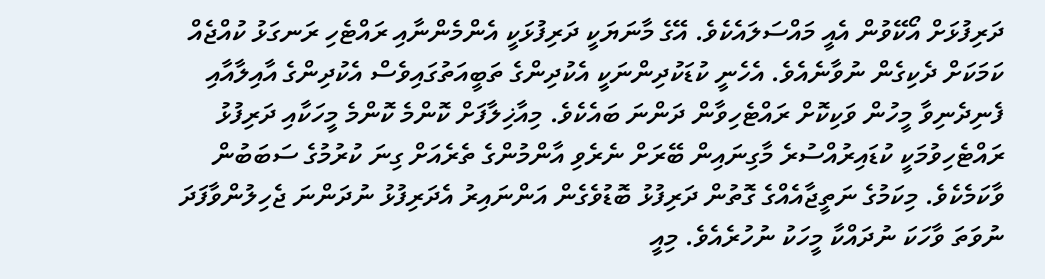ދަރިފުޅަށް އޯކޭވުން އެއީ މައްސަލައެކެވެ. އޭގެ މާނަޔަކީ ދަރިފުޅަކީ އެންމެންނާއި ރައްޓެހި ރަނގަޅު ކުއްޖެއް ކަމަކަށް ދެކިގެން ނުވާނެއެވެ. އެހެނީ ކުޑަކުދިންނަކީ އެކުދިންގެ ތަބީއަތުގައިވެސް އެކުދިންގެ އާއިލާއާއި ފެނިދެނިވާ މީހުން ވަކިކޮށް ރައްޓެހިވާން ދަންނަ ބައެކެވެ. މިއާޚިލާފަށް ކޮންމެ ކޮންމެ މީހަކާއި ދަރިފުޅު ރައްޓެހިވުމަކީ ކުޑައިރުއްސުރެ މާގިނައިން ބޭރަށް ނެރެވި އާންމުންގެ ތެރެއަށް ގިނަ ކުރުމުގެ ސަބަބުން ވާކަމެކެވެ. މިކަމުގެ ނަތީޖާއެއްގެ ގޮތުން ދަރިފުޅު ބޮޑުވެގެން އަންނައިރު އެދަރިފުޅު ނުދަންނަ ޖެހިލުންވާފަދަ ނުވަތަ ވާހަކަ ނުދައްކާ މީހަކު ނުހުރެއެވެ. މިއީ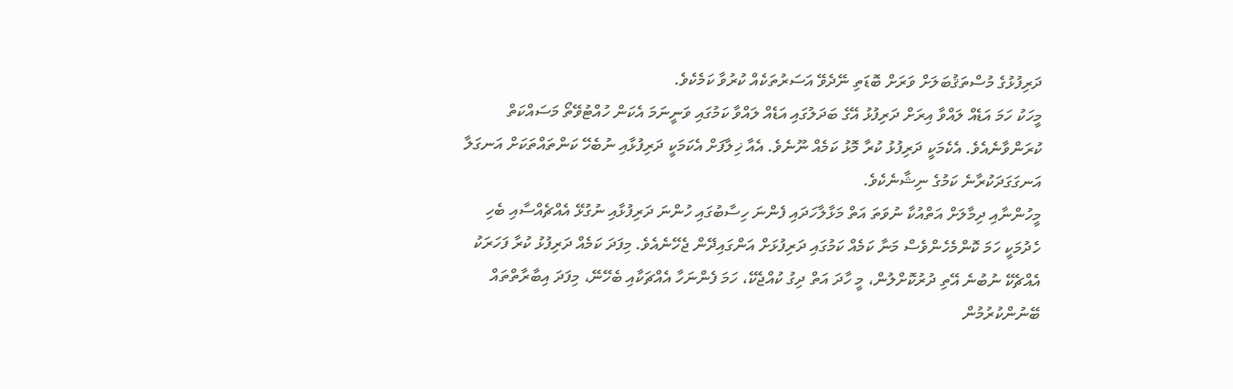ދަރިފުޅުގެ މުސްތަޤުބަލަށް ވަރަށް ބޮޑަތި ނޭދެވޭ އަސަރުތަކެއް ކުރުވާ ކަމެކެވެ.
މީހަކު ހަމަ އަޑެއް ލައްވާ އިރަށް ދަރިފުޅު އޭގެ ބަދަލުގައި އަޑެއް ލައްވާ ކަމުގައި ވަނީނަމަ އެކަން ހުއްޓުވޭތޯ މަސައްކަތް ކުރަންވާނެއެވެ. އެކެމަކީ ދަރިފުޅު ކުރާ މޮޅު ކަމެއް ނޫނެވެ. އެއާ ޚިލާފަށް އެކަމަކީ ދަރިފުޅާއި ނުބެހޭ ކަންތައްތަކަށް އަނގަލާ އަނގަގަދަކުރާނެ ކަމުގެ ނިޝާނެކެވެ.
މީހުންނާއި ދިމާލަށް އަތްއުކާ ނުވަތަ އަތް މަޅާލާހަދައި ފެންނަ ހިސާބުގައި ހުންނަ ދަރިފުޅާއި ނުގުޅޭ އެއްޗެއްސާއި ބެހި ހެދުމަކީ ހަމަ ކޮންމެހެންވެސް މަނާ ކަމެއް ކަމުގައި ދަރިފުޅަށް އަންގައިދޭން ޖެހޭނެއެވެ. މިފަދަ ކަމެއް ދަރިފުޅު ކުރާ ފަހަރަކު އެއްޗެކޭ ނުބުނެ އޭތި ދުރުކޮށްލުން، މީ ހާދަ އަތް ދިގު ކުއްޖެކޭ، ހަމަ ފެންނަހާ އެއްޗަކާއި ބެހޭނޭ، މިފަދަ އިބާރާތްތައް ބޭނުންކުރުމުން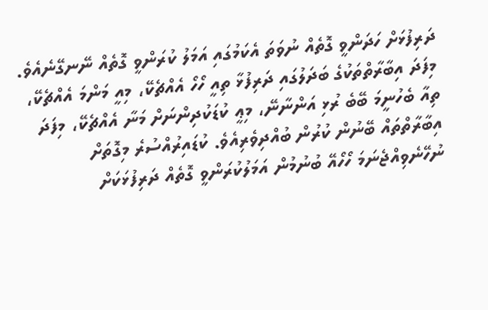ދަރިފުޅަށް ހަދަންވީ ގޮތެއް ނުވަތަ އެކަމުގައި އަމަލު ކުރަންވީ ގޮތެއް ނޭނގޭނެއެވެ. މިފަދަ އިބާރާތްތަކުގެ ބަދަލުގައި ދަރިފުޅާ ތިއީ ހޯހޯ އެއްޗެކޭ، މިއީ މަންމަ އެއްޗެކޭ، ތިއާ ބެހުނީމަ ބޭބެ ރުޅި އަންނާނޭ، މިޢީ ކުޑަކުދިންނަށް މަނާ އެއްޗެކޭ، މިފަދަ އިބާރާތްތައް ބޭނުން ކުރުން ބުއްދިވެރިއެވެ. ކުޑައިރުއްސުރެ މިގޮތަށް ނުހޭނެވިއްޖެނަމަ ހޯހޯއޭ ބުނުމުން އަމަލުކުރަންވީ ގޮތެއް ދަރިފުޅަކަށް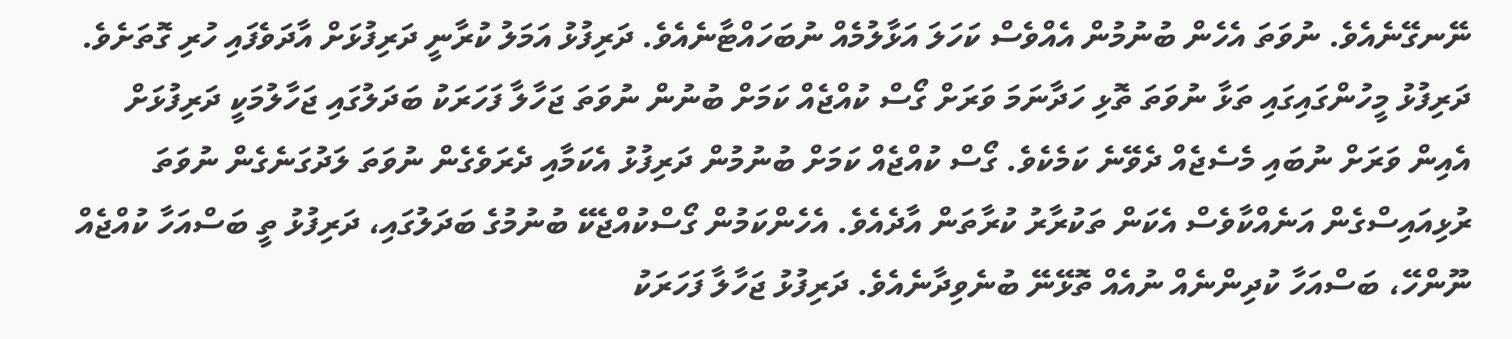ނޭނގޭނެއެވެ. ނުވަތަ އެހެން ބުނުމުން އެއްވެސް ކަހަލަ އަޅާލުމެއް ނުބަހައްޓާނެއެވެ. ދަރިފުޅު އަމަލު ކުރާނީ ދަރިފުޅަށް އާދަވެފައި ހުރި ގޮތަށެވެ.
ދަރިފުޅު މީހުންގައިގައި ތަޅާ ނުވަތަ ތޮޅި ހަދާނަމަ ވަރަށް ގޯސް ކުއްޖެއް ކަމަށް ބުނުން ނުވަތަ ޖަހާލާ ފަހަރަކު ބަދަލުގައި ޖަހާލުމަކީ ދަރިފުޅަށް އެއިން ވަރަށް ނުބައި މެސެޖެއް ދެވޭނެ ކަމެކެވެ. ގޯސް ކުއްޖެއް ކަމަށް ބުނުމުން ދަރިފުޅު އެކަމާއި ދެރަވެގެން ނުވަތަ ލަދުގަނެގެން ނުވަތަ ރުޅިއައިސްގެން އަނެއްކާވެސް އެކަން ތަކުރާރު ކުރާތަން އާދެއެވެ. އެހެންކަމުން ގޯސްކުއްޖެކޭ ބުނުމުގެ ބަދަލުގައި، ދަރިފުޅު ތީ ބަސްއަހާ ކުއްޖެއް ނޫންހޭ، ބަސްއަހާ ކުދިންނެއް ނުއެއް ތޮޅޭނޭ ބުނެވިދާނެއެވެ. ދަރިފުޅު ޖަހާލާ ފަހަރަކު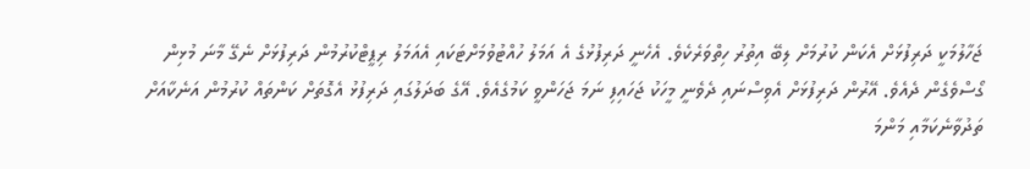ޖަހާލުމަކީ ދަރިފުޅަށް އެކަން ކުރުމަށް ލިބޭ އިތުރު ހިތްވަރެކެވެ. އެހެނީ ދަރިފުޅުގެ އެ އަމަލު ހުއްޓުވުމަށްޓަކައި އެއަމަލު ރިޕީޓްކުރުމުން ދަރިފުޅަށް ނެގޭ މާނަ މުޅިން ގޯސްވެގެން ދެއެވެ. އޭރުން ދަރިފުޅަށް އެވިސްނައި ދެވެނީ މީހަކު ޖަހައިފި ނަމަ ޖަހަންވީ ކަމުގެއެވެ. އޭގެ ބަދަލުގައި ދަރިފުޅު އެގޮތަށް ކަންތައް ކުރުމުން އަނެކާއަށް ތަދުވާނެކަމާއި މަންމަ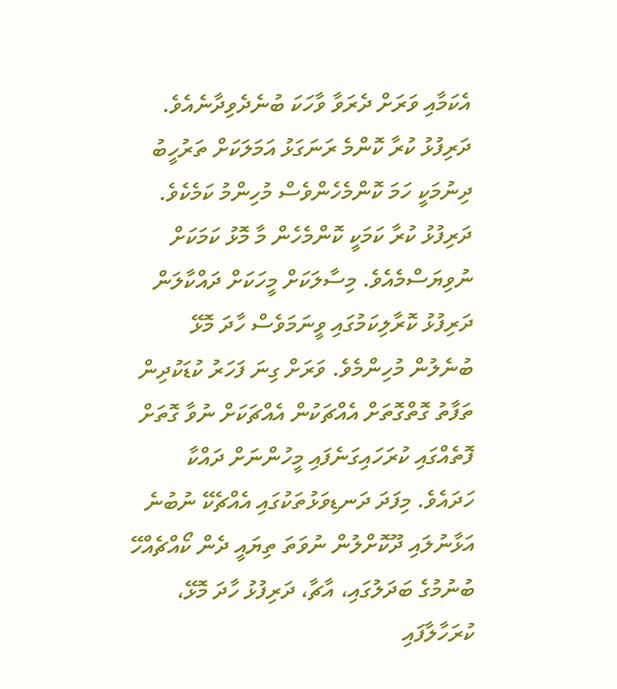އެކަމާއި ވަރަށް ދެރަވާ ވާހަކަ ބުނެދެވިދާނެއެވެ.
ދަރިފުޅު ކުރާ ކޮންމެ ރަނަގަޅު އަމަލަކަށް ތަރުހީބު ދިނުމަކީ ހަމަ ކޮންމެހެންވެސް މުހިންމު ކަމެކެވެ. ދަރިފުޅު ކުރާ ކަމަކީ ކޮންމެހެން މާ މޮޅު ކަމަކަށް ނުވިޔަސްމެއެވެ. މިސާލަކަށް މީހަކަށް ދައްކާލަން ދަރިފުޅު ކޮރާލިކަމުގައި ވީނަމަވެސް ހާދަ މޮޅޭ ބުނެލުން މުހިންމެވެ. ވަރަށް ގިނަ ފަހަރު ކުޑަކުދިން ތަފާތު ގޮތްގޮތަށް އެއްޗަކުން އެއްޗަކަށް ނުވާ ގޮތަށް ފޮތެއްގައި ކުރަހައިގަނެފައި މީހުންނަށް ދައްކާ ހަދައެވެ. މިފަދަ ދަނޑިވަޅުތަކުގައި އެއްޗެކޭ ނުބުނެ އަޅާނުލައި ދޫކޮށްލުން ނުވަތަ ތިޔައީ ދެން ކޯއްޗެއްހޭ ބުނުމުގެ ބަދަލުގައި، އާޗާ، ދަރިފުޅު ހާދަ މޮޅޭ، ކުރަހާލާފައި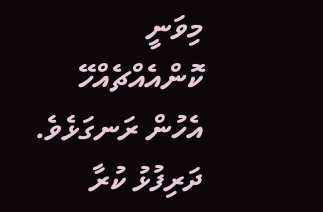މިވަނީ ކޮންއެއްޗެއްހޭ އެހުން ރަނގަޅެވެ. ދަރިފުޅު ކުރާ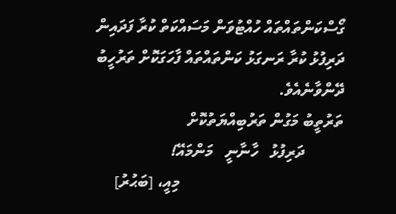ގޯސްކަންތައްތައް ހުއްޓުވަން މަސައްކަތް ކުރާ ފަދައިން ދަރިފުޅު ކުރާ ރަނގަޅު ކަންތައްތައް ފާހަގަކޮށް ތަރުހީބު ދޭންވާނެއެވެ.
ތަރުތީބު މަގުން ތަރުބިއްޔަތުކޮށް
          ދަރިފުޅު   ހާނާނީ   މަންމައޭ!
                                          މިއީ، [ބަޙުރު]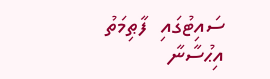ސައިޓުގައި  ފާޠިމަތު އިޙުސާނާ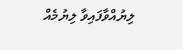ލިޔުއްވާފައިވާ ލިޔުމެއް